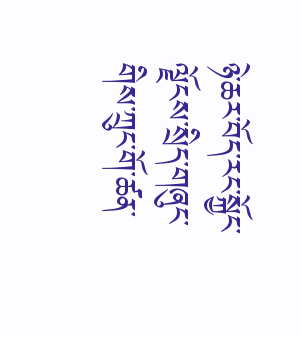ཉེ་ཆར་བོད་རང་སྐྱོང་ལྗོངས་སྲིད་གཞུང་གིས་ཀྲུང་གོ་ཚན་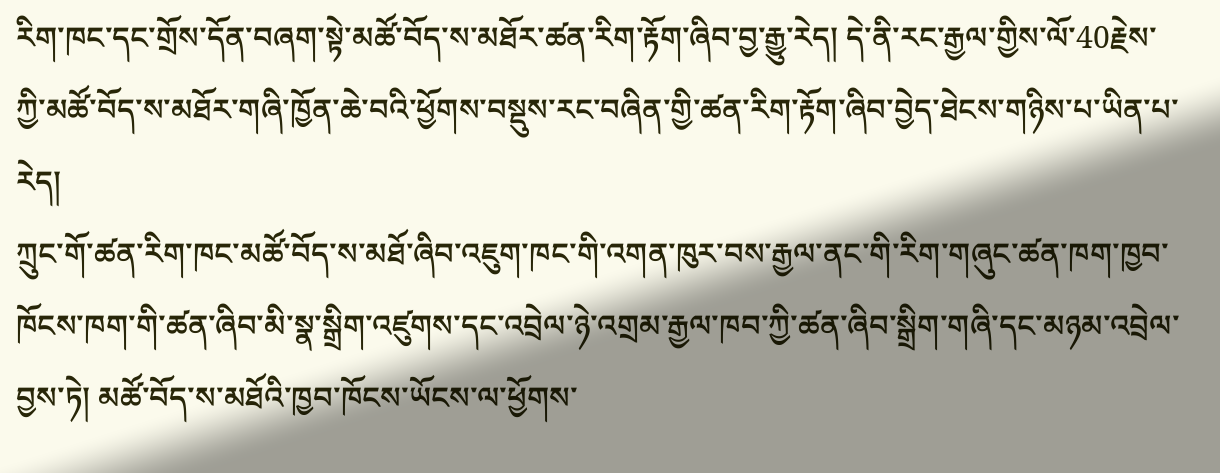རིག་ཁང་དང་གྲོས་དོན་བཞག་སྟེ་མཚོ་བོད་ས་མཐོར་ཚན་རིག་རྟོག་ཞིབ་བྱ་རྒྱུ་རེད། དེ་ནི་རང་རྒྱལ་གྱིས་ལོ་40རྗེས་ཀྱི་མཚོ་བོད་ས་མཐོར་གཞི་ཁྱོན་ཆེ་བའི་ཕྱོགས་བསྡུས་རང་བཞིན་གྱི་ཚན་རིག་རྟོག་ཞིབ་བྱེད་ཐེངས་གཉིས་པ་ཡིན་པ་རེད།
ཀྲུང་གོ་ཚན་རིག་ཁང་མཚོ་བོད་ས་མཐོ་ཞིབ་འཇུག་ཁང་གི་འགན་ཁུར་བས་རྒྱལ་ནང་གི་རིག་གཞུང་ཚན་ཁག་ཁྱབ་ཁོངས་ཁག་གི་ཚན་ཞིབ་མི་སྣ་སྒྲིག་འཛུགས་དང་འབྲེལ་ཉེ་འགྲམ་རྒྱལ་ཁབ་ཀྱི་ཚན་ཞིབ་སྒྲིག་གཞི་དང་མཉམ་འབྲེལ་བྱས་ཏེ། མཚོ་བོད་ས་མཐོའི་ཁྱབ་ཁོངས་ཡོངས་ལ་ཕྱོགས་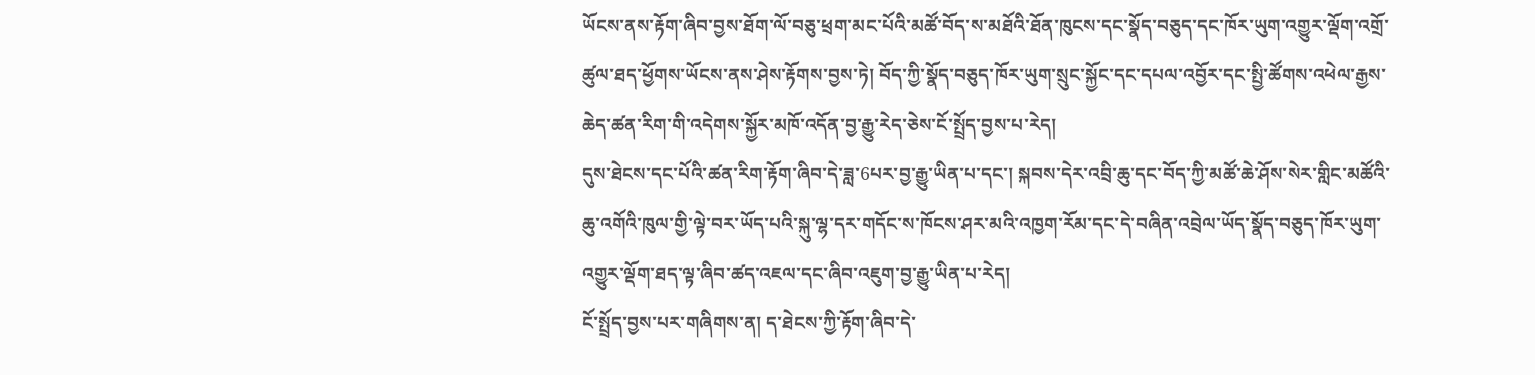ཡོངས་ནས་རྟོག་ཞིབ་བྱས་ཐོག་ལོ་བཅུ་ཕྲག་མང་པོའི་མཚོ་བོད་ས་མཐོའི་ཐོན་ཁུངས་དང་སྣོད་བཅུད་དང་ཁོར་ཡུག་འགྱུར་ལྡོག་འགྲོ་ཚུལ་ཐད་ཕྱོགས་ཡོངས་ནས་ཤེས་རྟོགས་བྱས་ཏེ། བོད་ཀྱི་སྣོད་བཅུད་ཁོར་ཡུག་སྲུང་སྐྱོང་དང་དཔལ་འབྱོར་དང་སྤྱི་ཚོགས་འཕེལ་རྒྱས་ཆེད་ཚན་རིག་གི་འདེགས་སྐྱོར་མཁོ་འདོན་བྱ་རྒྱུ་རེད་ཅེས་ངོ་སྤྲོད་བྱས་པ་རེད།
དུས་ཐེངས་དང་པོའི་ཚན་རིག་རྟོག་ཞིབ་དེ་ཟླ་6པར་བྱ་རྒྱུ་ཡིན་པ་དང་། སྐབས་དེར་འབྲི་ཆུ་དང་བོད་ཀྱི་མཚོ་ཆེ་ཤོས་སེར་གླིང་མཚོའི་ཆུ་འགོའི་ཁུལ་གྱི་ལྟེ་བར་ཡོད་པའི་སྐུ་ལྷ་དར་གདོང་ས་ཁོངས་ཤར་མའི་འཁྱག་རོམ་དང་དེ་བཞིན་འབྲེལ་ཡོད་སྣོད་བཅུད་ཁོར་ཡུག་འགྱུར་ལྡོག་ཐད་ལྟ་ཞིབ་ཚད་འཇལ་དང་ཞིབ་འཇུག་བྱ་རྒྱུ་ཡིན་པ་རེད།
ངོ་སྤྲོད་བྱས་པར་གཞིགས་ན། ད་ཐེངས་ཀྱི་རྟོག་ཞིབ་དེ་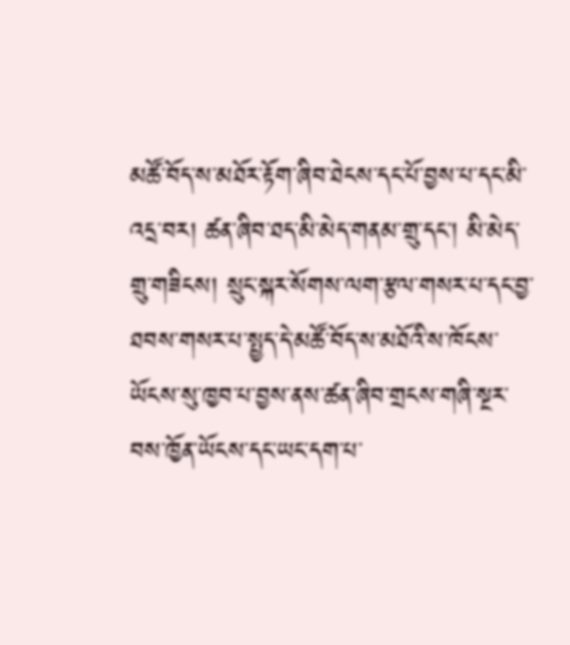མཚོ་བོད་ས་མཐོར་རྟོག་ཞིབ་ཐེངས་དང་པོ་བྱས་པ་དང་མི་འདྲ་བར། ཚན་ཞིབ་ཐད་མི་མེད་གནམ་གྲུ་དང་། མི་མེད་གྲུ་གཟིངས། སྲུང་སྐར་སོགས་ལག་རྩལ་གསར་པ་དང་བྱ་ཐབས་གསར་པ་སྤྱད་དེ་མཚོ་བོད་ས་མཐོའི་ས་ཁོངས་ཡོངས་སུ་ཁྱབ་པ་བྱས་ནས་ཚན་ཞིབ་གྲངས་གཞི་སྔར་བས་ཁྱོན་ཡོངས་དང་ཡང་དག་པ་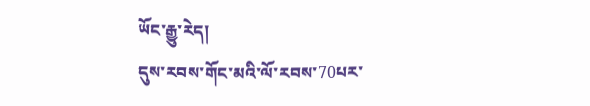ཡོང་རྒྱུ་རེད།
དུས་རབས་གོང་མའི་ལོ་རབས་70པར་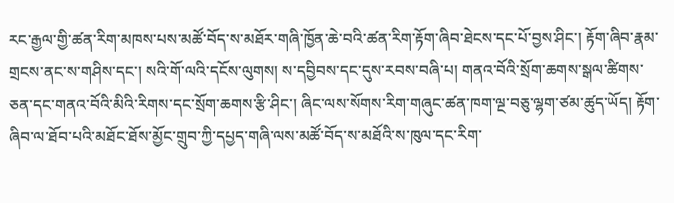རང་རྒྱལ་གྱི་ཚན་རིག་མཁས་པས་མཚོ་བོད་ས་མཐོར་གཞི་ཁྱོན་ཆེ་བའི་ཚན་རིག་རྟོག་ཞིབ་ཐེངས་དང་པོ་བྱས་ཤིང་། རྟོག་ཞིབ་རྣམ་གྲངས་ནང་ས་གཤིས་དང་། སའི་གོ་ལའི་དངོས་ལུགས། ས་དབྱིབས་དང་དུས་རབས་བཞི་པ། གནའ་བོའི་སྲོག་ཆགས་སྒལ་ཚིགས་ཅན་དང་གནའ་བོའི་མིའི་རིགས་དང་སྲོག་ཆགས་རྩི་ཤིང་། ཞིང་ལས་སོགས་རིག་གཞུང་ཚན་ཁག་ལྔ་བཅུ་ལྷག་ཙམ་ཚུད་ཡོད། རྟོག་ཞིབ་ལ་ཐོབ་པའི་མཐོང་ཐོས་མྱོང་གྲུབ་ཀྱི་དཔྱད་གཞི་ལས་མཚོ་བོད་ས་མཐོའི་ས་ཁུལ་དང་རིག་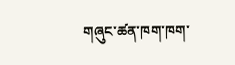གཞུང་ཚན་ཁག་ཁག་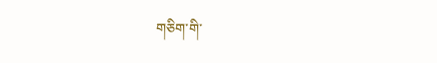གཅིག་གི་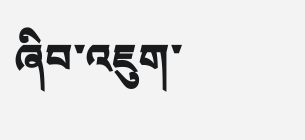ཞིབ་འཇུག་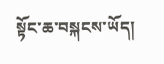སྟོང་ཆ་བསྐངས་ཡོད།